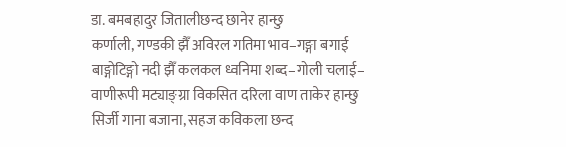डा. बमबहादुर जितालीछन्द छानेर हान्छु
कर्णाली, गण्डकी झैँ अविरल गतिमा भाव–गङ्गा बगाई बाङ्गोटिङ्गो नदी झैँ कलकल ध्वनिमा शब्द–गोली चलाई– वाणीरूपी मट्याङ्ग्रा विकसित दरिला वाण ताकेर हान्छु सिर्जी गाना बजाना, सहज कविकला छन्द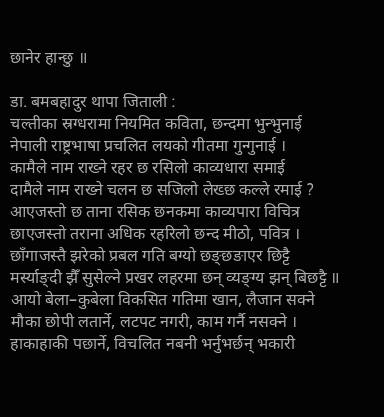छानेर हान्छु ॥

डा. बमबहादुर थापा जिताली :
चल्तीका स्रग्धरामा नियमित कविता, छन्दमा भुन्भुनाई
नेपाली राष्ट्रभाषा प्रचलित लयको गीतमा गुन्गुनाई ।
कामैले नाम राख्ने रहर छ रसिलो काव्यधारा समाई
दामैले नाम राख्ने चलन छ सजिलो लेख्छ कल्ले रमाई ?
आएजस्तो छ ताना रसिक छनकमा काव्यपारा विचित्र
छाएजस्तो तराना अधिक रहरिलो छन्द मीठो, पवित्र ।
छाँगाजस्तै झरेको प्रबल गति बग्यो छङ्छङाएर छिट्टै
मर्स्याङ्दी झैँ सुसेल्ने प्रखर लहरमा छन् व्यङ्ग्य झन् बिछट्टै ॥
आयो बेला–कुबेला विकसित गतिमा खान, लैजान सक्ने
मौका छोपी लतार्ने, लटपट नगरी, काम गर्नै नसक्ने ।
हाकाहाकी पछार्ने, विचलित नबनी भर्नुभर्छन् भकारी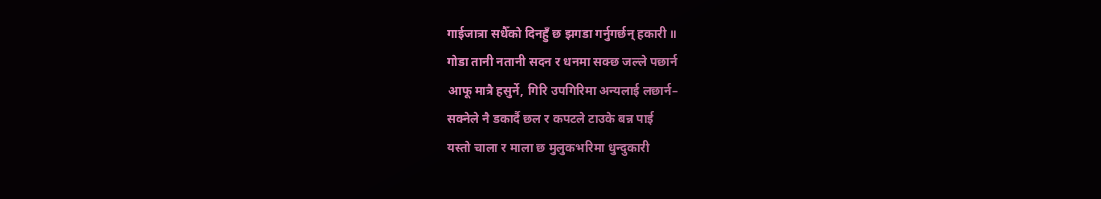गाईजात्रा सधैँको दिनहुँ छ झगडा गर्नुगर्छन् हकारी ॥
गोडा तानी नतानी सदन र धनमा सक्छ जल्ले पछार्न
आफू मात्रै हसुर्ने, गिरि उपगिरिमा अन्यलाई लछार्न–
सक्नेले नै डकार्दै छल र कपटले टाउके बन्न पाई
यस्तो चाला र माला छ मुलुकभरिमा धुन्दुकारी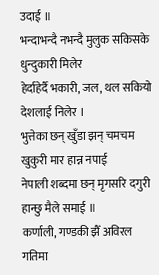उदाई ॥
भन्दाभन्दै नभन्दै मुलुक सकिसके धुन्दुकारी मिलेर
हेर्दाहेर्दै भकारी, जल, थल सकियो देशलाई निलेर ।
भुत्तेका छन् खुँडा झन् चमचम खुकुरी मार हान्न नपाई
नेपाली शब्दमा छन् मृगसरि दगुरी हान्छु मैले समाई ॥
कर्णाली, गण्डकी झैँ अविरल गतिमा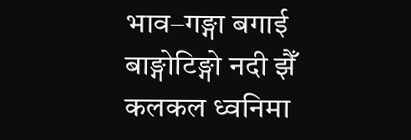भाव–गङ्गा बगाई
बाङ्गोटिङ्गो नदी झैँ कलकल ध्वनिमा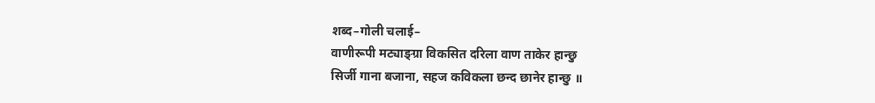शब्द–गोली चलाई–
वाणीरूपी मट्याङ्ग्रा विकसित दरिला वाण ताकेर हान्छु
सिर्जी गाना बजाना, सहज कविकला छन्द छानेर हान्छु ॥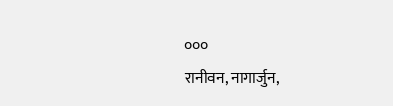०००
रानीवन, नागार्जुन,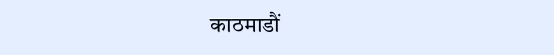काठमाडौं